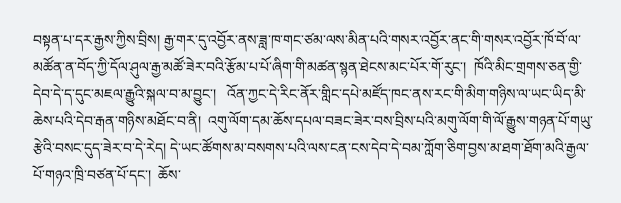བསྟན་པ་དར་རྒྱས་ཀྱིས་བྲིས། རྒྱ་གར་དུ་འབྱོར་ནས་ཟླ་ཁ་གང་ཙམ་ལས་མིན་པའི་གསར་འབྱོར་ནང་གི་གསར་འབྱོར་ཁོ་བོ་ལ་མཚོན་ན་བོད་ཀྱི་དོལ་ཤུལ་རྒྱ་མཚོ་ཟེར་བའི་རྩོམ་པ་པོ་ཞིག་གི་མཚན་སྙན་ཐེངས་མང་པོར་གོ་རུང་།  ཁོའི་མིང་གྲགས་ཅན་གྱི་དེབ་དེ་ད་དུང་མཇལ་རྒྱུའི་སྐལ་བ་མ་བྱུང་།   འོན་ཀྱང་དེ་རིང་ནོར་གླིང་དཔེ་མཛོད་ཁང་ནས་རང་གི་མིག་གཉིས་ལ་ཡང་ཡིད་མི་ཆེས་པའི་དེབ་རྒན་གཉིས་མཐོང་བ་ནི།  འགུ་ལོག་དམ་ཆོས་དཔལ་བཟང་ཟེར་བས་བྲིས་པའི་མགུ་ལོག་གི་ལོ་རྒྱུས་གཉན་པོ་གཡུ་རྩེའི་བསང་དུད་ཟེར་བ་དེ་རེད། དེ་ཡང་ཚོགས་མ་བསགས་པའི་ལས་ངན་ངས་དེབ་དེ་བམ་ཀློག་ཅིག་བྱས་མ་ཐག་ཐོག་མའི་རྒྱལ་པོ་གཉའ་ཁྲི་བཙན་པོ་དང་།  ཆོས་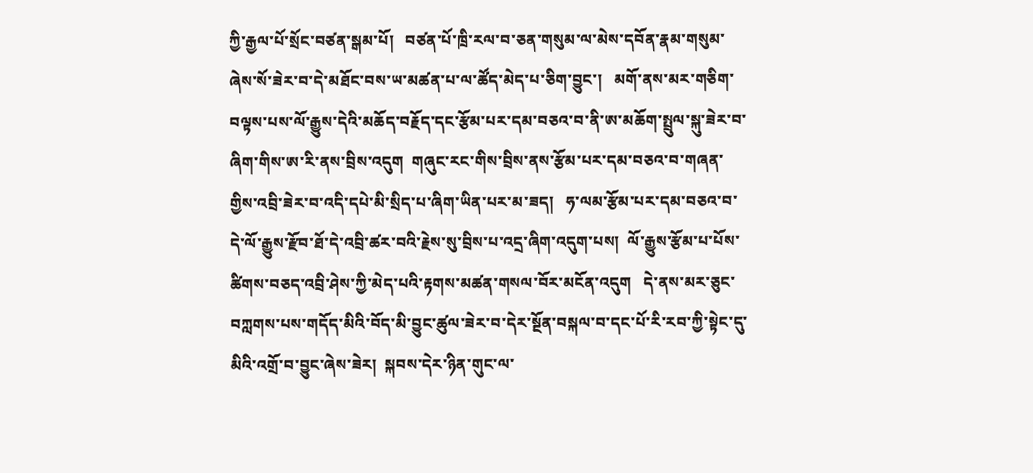ཀྱི་རྒྱལ་པོ་སྲོང་བཙན་སྒམ་པོ།   བཙན་པོ་ཁྲི་རལ་བ་ཅན་གསུམ་ལ་མེས་དབོན་རྣམ་གསུམ་ཞེས་སོ་ཟེར་བ་དེ་མཐོང་བས་ཡ་མཚན་པ་ལ་ཚོད་མེད་པ་ཅིག་བྱུང་།   མགོ་ནས་མར་གཅིག་བལྟས་པས་ལོ་རྒྱུས་དེའི་མཆོད་བརྗོད་དང་རྩོམ་པར་དམ་བཅའ་བ་ནི་ཨ་མཆོག་སྤྲུལ་སྐུ་ཟེར་བ་ཞིག་གིས་ཨ་རི་ནས་བྲིས་འདུག  གཞུང་རང་གིས་བྲིས་ནས་རྩོམ་པར་དམ་བཅའ་བ་གཞན་གྱིས་འབྲི་ཟེར་བ་འདི་དཔེ་མི་སྲིད་པ་ཞིག་ཡིན་པར་མ་ཟད།   ཧ་ལམ་རྩོམ་པར་དམ་བཅའ་བ་དེ་ལོ་རྒྱུས་རྫོབ་ཐོ་དེ་འབྲི་ཚར་བའི་རྗེས་སུ་བྲིས་པ་འདྲ་ཞིག་འདུག་པས།  ལོ་རྒྱུས་རྩོམ་པ་པོས་ཚིགས་བཅད་འབྲི་ཤེས་ཀྱི་མེད་པའི་རྟགས་མཚན་གསལ་བོར་མངོན་འདུག   དེ་ནས་མར་ཅུང་བཀླགས་པས་གདོད་མིའི་བོད་མི་བྱུང་ཚུལ་ཟེར་བ་དེར་སྔོན་བསྐལ་བ་དང་པོ་རི་རབ་ཀྱི་སྟེང་དུ་མིའི་འགྲོ་བ་བྱུང་ཞེས་ཟེར།  སྐབས་དེར་ཉིན་གུང་ལ་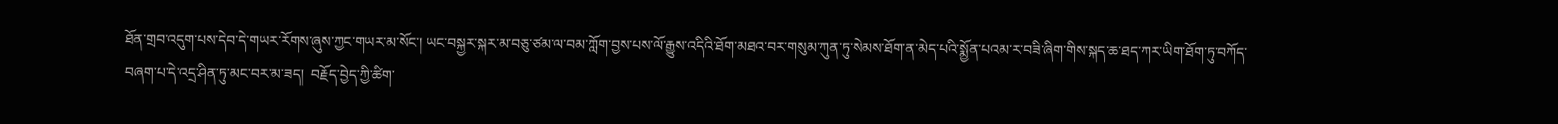ཐོན་གྲབ་འདུག་པས་དེབ་དེ་གཡར་རོགས་ཞུས་ཀྱང་གཡར་མ་སོང་། ཡང་བསྐྱར་སྐར་མ་བཅུ་ཙམ་ལ་བམ་ཀློག་བྱས་པས་ལོ་རྒྱུས་འདིའི་ཐོག་མཐའ་བར་གསུམ་ཀུན་ཏུ་སེམས་ཐོག་ན་མེད་པའི་སྨྱོན་པའམ་ར་བཟི་ཞིག་གིས་སྐད་ཆ་ཐད་ཀར་ཡིག་ཐོག་ཏུ་བཀོད་བཞག་པ་དེ་འདྲ་ཤིན་ཏུ་མང་བར་མ་ཟད།  བརྗོད་བྱེད་ཀྱི་ཚིག་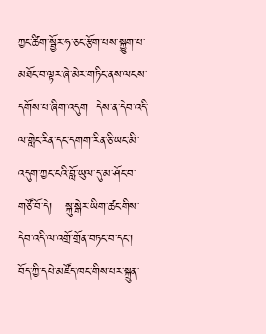ཀྱང་ཚིག་སྦྱོར་ཧ་ཅང་རྩོག་པས་སྐྱུག་པ་མཐོང་བ་ལྟར་ཞེ་མེར་གཏིང་ནས་ལངས་དགོས་པ་ཞིག་འདུག  དེས་ན་དེབ་འདི་ལ་གླེང་རིན་དང་དགག་རིན་ཅི་ཡང་མི་འདུག་ཀྱང་ངའི་བློ་ཡུལ་དུ་མ་ཤོང་བ་གཙོ་བོ་དེ།   སྐུ་སྒེར་ཡིག་ཚང་གིས་དེབ་འདི་ལ་འགྲོ་གྲོན་བཏང་བ་དང་།  བོད་ཀྱི་དཔེ་མཛོད་ཁང་གིས་པར་སྐྲུན་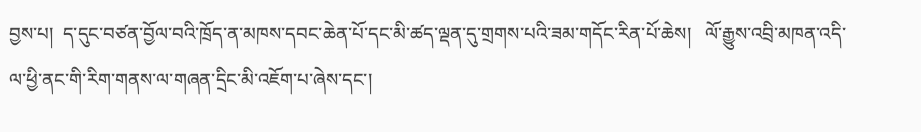བྱས་པ།  ད་དུང་བཙན་བྱོལ་བའི་ཁྲོད་ན་མཁས་དབང་ཆེན་པོ་དང་མི་ཚད་ལྡན་དུ་གྲགས་པའི་ཟམ་གདོང་རིན་པོ་ཆེས།   ལོ་རྒྱུས་འབྲི་མཁན་འདི་ལ་ཕྱི་ནང་གི་རིག་གནས་ལ་གཞན་དྲིང་མི་འཇོག་པ་ཞེས་དང་།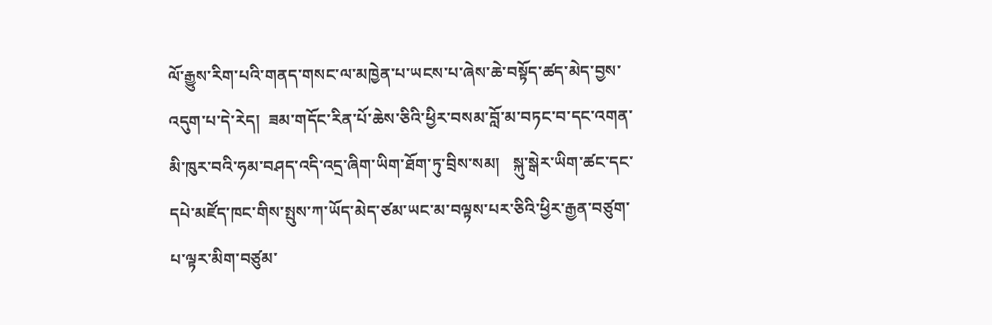ལོ་རྒྱུས་རིག་པའི་གནད་གསང་ལ་མཁྱེན་པ་ཡངས་པ་ཞེས་ཆེ་བསྟོད་ཚད་མེད་བྱས་འདུག་པ་དེ་རེད།  ཟམ་གདོང་རིན་པོ་ཆེས་ཅིའི་ཕྱིར་བསམ་བློ་མ་བཏང་བ་དང་འགན་མི་ཁུར་བའི་ཧམ་བཤད་འདི་འདྲ་ཞིག་ཡིག་ཐོག་ཏུ་བྲིས་སམ།   སྐུ་སྒེར་ཡིག་ཚང་དང་དཔེ་མཛོད་ཁང་གིས་སྤུས་ཀ་ཡོད་མེད་ཙམ་ཡང་མ་བལྟས་པར་ཅིའི་ཕྱིར་རྒྱན་བཙུག་པ་ལྟར་མིག་བཙུམ་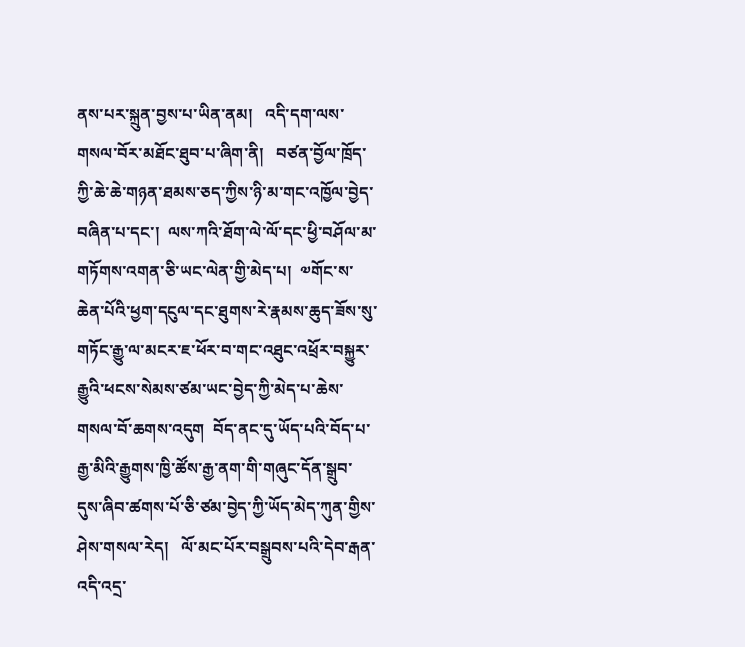ནས་པར་སྐྲུན་བྱས་པ་ཡིན་ནམ།   འདི་དག་ལས་གསལ་བོར་མཐོང་ཐུབ་པ་ཞིག་ནི།   བཙན་བྱོལ་ཁྲོད་ཀྱི་ཆེ་ཆེ་གཉན་ཐམས་ཅད་ཀྱིས་ཉི་མ་གང་འཁྱོལ་བྱེད་བཞིན་པ་དང་།  ལས་ཀའི་ཐོག་ལེ་ལོ་དང་ཕྱི་བཤོལ་མ་གཏོགས་འགན་ཅི་ཡང་ལེན་གྱི་མེད་པ།  ༧གོང་ས་ཆེན་པོའི་ཕྱག་དངུལ་དང་ཐུགས་རེ་རྣམས་ཆུད་ཟོས་སུ་གཏོང་རྒྱུ་ལ་མངར་ཇ་ཕོར་བ་གང་འཐུང་འཕྲོར་བསྐྱུར་རྒྱུའི་ཕངས་སེམས་ཙམ་ཡང་བྱེད་ཀྱི་མེད་པ་ཆེས་གསལ་བོ་ཆགས་འདུག  བོད་ནང་དུ་ཡོད་པའི་བོད་པ་རྒྱ་མིའི་རྒྱུགས་ཁྱི་ཚོས་རྒྱ་ནག་གི་གཞུང་དོན་སྒྲུབ་དུས་ཞིབ་ཚགས་པོ་ཅི་ཙམ་བྱེད་ཀྱི་ཡོད་མེད་ཀུན་གྱིས་ཤེས་གསལ་རེད།   ལོ་མང་པོར་བསྒྲུབས་པའི་དེབ་རྒན་འདི་འདྲ་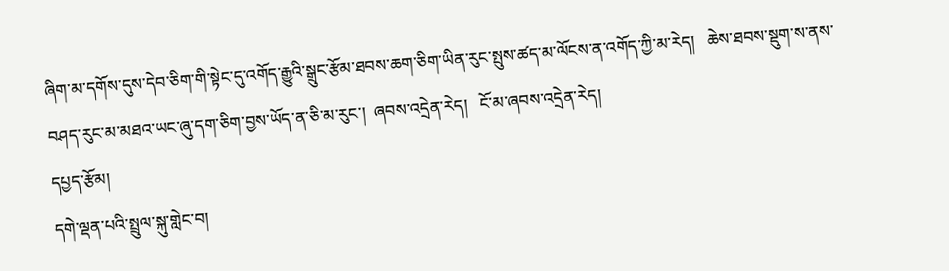ཞིག་མ་དགོས་དུས་དེབ་ཅིག་གི་སྟེང་དུ་འགོད་རྒྱུའི་སྒྲུང་རྩོམ་ཐབས་ཆག་ཅིག་ཡིན་རུང་སྤུས་ཚད་མ་ལོངས་ན་འགོད་ཀྱི་མ་རེད།   ཆེས་ཐབས་སྡུག་ས་ནས་བཤད་རུང་མ་མཐའ་ཡང་ཞུ་དག་ཅིག་བྱས་ཡོད་ན་ཅི་མ་རུང་།  ཞབས་འདྲེན་རེད།   ངོ་མ་ཞབས་འདྲེན་རེད།
དཔྱད་རྩོམ།
དགེ་ལྡན་པའི་སྤྲུལ་སྐུ་གླེང་བ།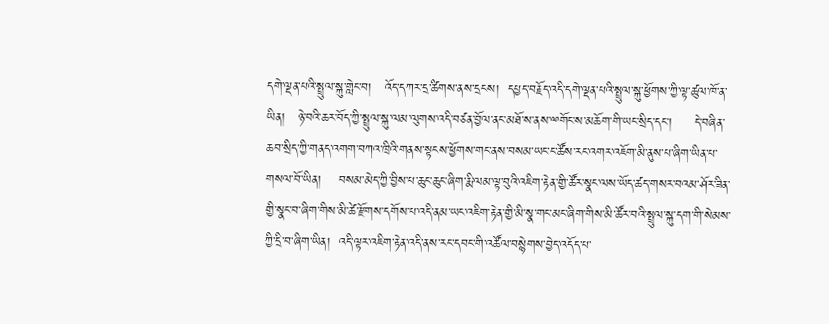དགེ་ལྡན་པའི་སྤྲུལ་སྐུ་གླེང་བ།   འོད་དཀར་དྲ་ཚིགས་ནས་དྲངས།  དཔྱད་བརྗོད་འདི་དགེ་ལྡན་པའི་སྤྲུལ་སྐུ་ཕྱོགས་ཀྱི་ལྟ་ཚུལ་ཁོ་ན་ཡིན།   ཉེ་བའི་ཆར་བོད་ཀྱི་སྤྲུལ་སྐུ་ལམ་ལུགས་འདི་བཙན་བྱོལ་ནང་མཐོ་ས་ནས་ྋགོང་ས་མཆོག་གི་ཡང་སྲིད་དང་།     དེ་བཞིན་ཆབ་སྲིད་ཀྱི་གནད་འགག་བཀའ་ཁྲིའི་གནས་སྟངས་ཕྱོགས་གང་ནས་བསམ་ཡང་ང་ཚོས་རང་འགར་འཇོག་མི་ནུས་པ་ཞིག་ཡིན་པ་གསལ་བོ་ཡིན།    བསམ་མེད་ཀྱི་བྱིས་པ་ཆུང་ཆུང་ཞིག་རྨི་ལམ་ལྟ་བུའི་འཇིག་རྟེན་གྱི་ཚོར་སྣང་ལས་ཡོད་ཚད་གསར་བའམ་ཤོར་ཟིན་གྱི་སྣང་བ་ཞིག་གིས་མི་ཚེ་རྫོགས་དགོས་པ་འདི་ནམ་ཡང་འཇིག་རྟེན་གྱི་མི་སྣ་གང་མང་ཞིག་གིས་མི་ཚོར་བའི་སྤྲུལ་སྐུ་དག་གི་སེམས་ཀྱི་དྲི་བ་ཞིག་ཡིན།  འདི་ལྟར་འཇིག་རྟེན་འདི་ནས་རང་དབང་གི་འཚོལ་བསྙེགས་བྱེད་འདོད་པ་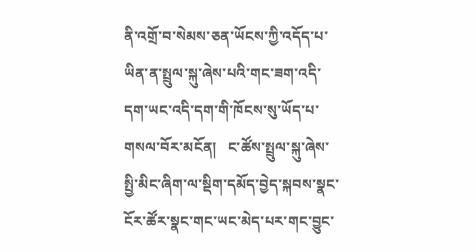ནི་འགྲོ་བ་སེམས་ཅན་ཡོངས་ཀྱི་འདོད་པ་ཡིན་ན་སྤྲུལ་སྐུ་ཞེས་པའི་གང་ཟག་འདི་དག་ཡང་འདི་དག་གི་ཁོངས་སུ་ཡོད་པ་གསལ་བོར་མངོན།   ང་ཚོས་སྤྲུལ་སྐུ་ཞེས་སྤྱི་མིང་ཞིག་ལ་སྡིག་དམོད་བྱེད་སྐབས་སྣང་ངོར་ཚོར་སྣང་གང་ཡང་མེད་པར་གང་བྱུང་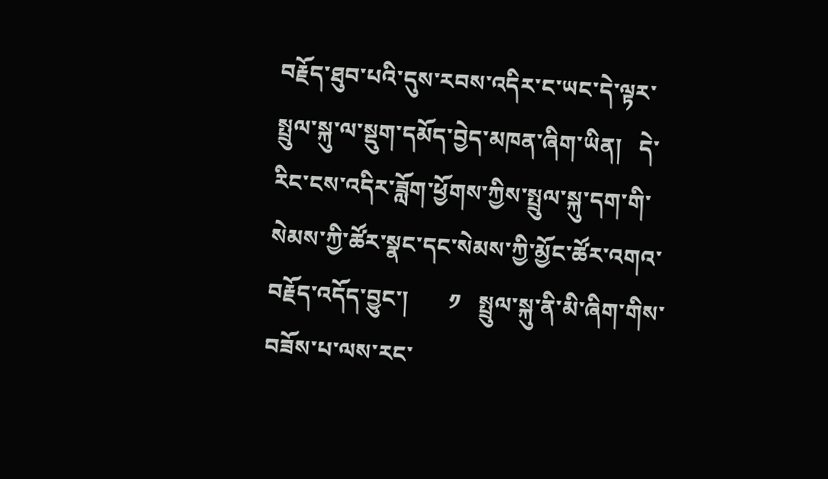བརྗོད་ཐུབ་པའི་དུས་རབས་འདིར་ང་ཡང་དེ་ལྟར་སྤྲུལ་སྐུ་ལ་སྡུག་དམོད་བྱེད་མཁན་ཞིག་ཡིན།   དེ་རིང་ངས་འདིར་ཟློག་ཕྱོགས་ཀྱིས་སྤྲུལ་སྐུ་དག་གི་སེམས་ཀྱི་ཚོར་སྣང་དང་སེམས་ཀྱི་མྱོང་ཚོར་འགའ་བརྗོད་འདོད་བྱུང་།       ༡   སྤྲུལ་སྐུ་ནི་མི་ཞིག་གིས་བཟོས་པ་ལས་རང་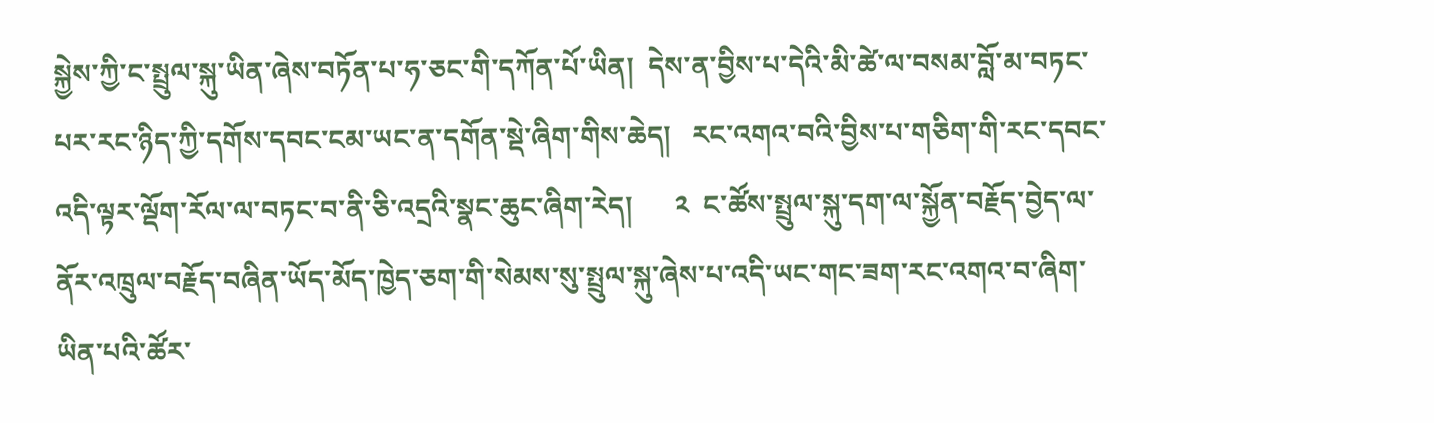སྐྱེས་ཀྱི་ང་སྤྲུལ་སྐུ་ཡིན་ཞེས་བཏོན་པ་ཧ་ཅང་གི་དཀོན་པོ་ཡིན།  དེས་ན་བྱིས་པ་དེའི་མི་ཚེ་ལ་བསམ་བློ་མ་བཏང་པར་རང་ཉིད་ཀྱི་དགོས་དབང་ངམ་ཡང་ན་དགོན་སྡེ་ཞིག་གིས་ཆེད།   རང་འགའ་བའི་བྱིས་པ་གཅིག་གི་རང་དབང་འདི་ལྟར་ལྡོག་རོལ་ལ་བཏང་བ་ནི་ཅི་འདྲའི་སྣང་ཆུང་ཞིག་རེད།      ༢  ང་ཚོས་སྤྲུལ་སྐུ་དག་ལ་སྐྱོན་བརྗོད་བྱེད་ལ་ནོར་འཁྲུལ་བརྗོད་བཞིན་ཡོད་མོད་ཁྱེད་ཅག་གི་སེམས་སུ་སྤྲུལ་སྐུ་ཞེས་པ་འདི་ཡང་གང་ཟག་རང་འགའ་བ་ཞིག་ཡིན་པའི་ཚོར་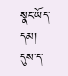སྣང་ཡོད་དམ།  དུས་ད་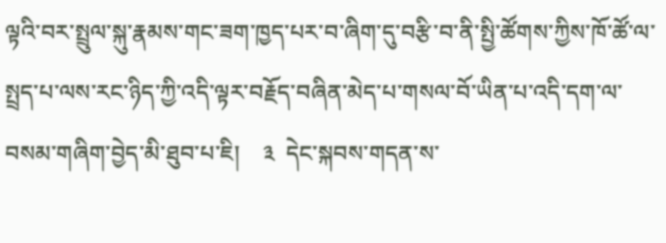ལྟའི་བར་སྤྲུལ་སྐུ་རྣམས་གང་ཟག་ཁྱད་པར་བ་ཞིག་དུ་བརྩི་བ་ནི་སྤྱི་ཚོགས་ཀྱིས་ཁོ་ཚོ་ལ་སྤྲད་པ་ལས་རང་ཉིད་ཀྱི་འདི་ལྟར་བརྗོད་བཞིན་མེད་པ་གསལ་བོ་ཡིན་པ་འདི་དག་ལ་བསམ་གཞིག་བྱེད་མི་ཐུབ་པ་ཇི།    ༣  དེང་སྐབས་གདན་ས་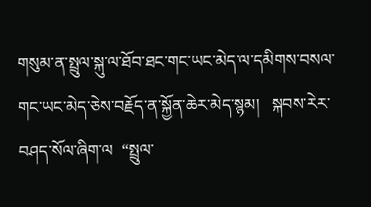གསུམ་ན་སྤྲུལ་སྐུ་ལ་ཐོབ་ཐང་གང་ཡང་མེད་ལ་དམིགས་བསལ་གང་ཡང་མེད་ཅེས་བརྗོད་ན་སྐྱོན་ཆེར་མེད་སྙམ།   སྐབས་རེར་བཤད་སོལ་ཞིག་ལ  “སྤྲུལ་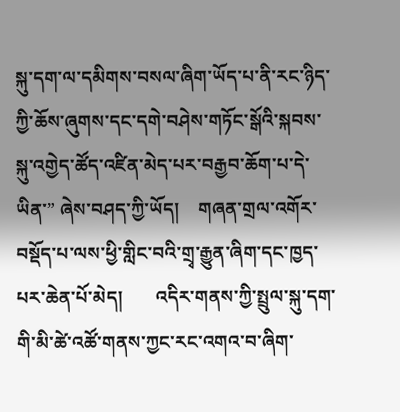སྐུ་དག་ལ་དམིགས་བསལ་ཞིག་ཡོད་པ་ནི་རང་ཉིད་ཀྱི་ཆོས་ཞུགས་དང་དགེ་བཤེས་གཏོང་སྒོའི་སྐབས་སྐུ་འགྱེད་ཚོད་འཛིན་མེད་པར་བརྒྱབ་ཆོག་པ་དེ་ཡིན་” ཞེས་བཤད་ཀྱི་ཡོད།    གཞན་གྲལ་འགོར་བསྡོད་པ་ལས་ཕྱི་གླིང་བའི་གྲྭ་རྒྱུན་ཞིག་དང་ཁྱད་པར་ཆེན་པོ་མེད།       འདིར་གནས་ཀྱི་སྤྲུལ་སྐུ་དག་གི་མི་ཚེ་འཚོ་གནས་ཀྱང་རང་འགའ་བ་ཞིག་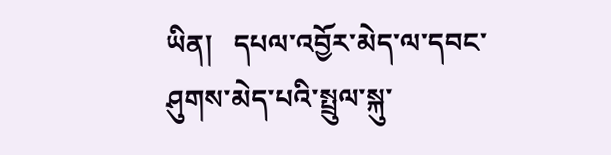ཡིན།   དཔལ་འབྱོར་མེད་ལ་དབང་ཤུགས་མེད་པའི་སྤྲུལ་སྐུ་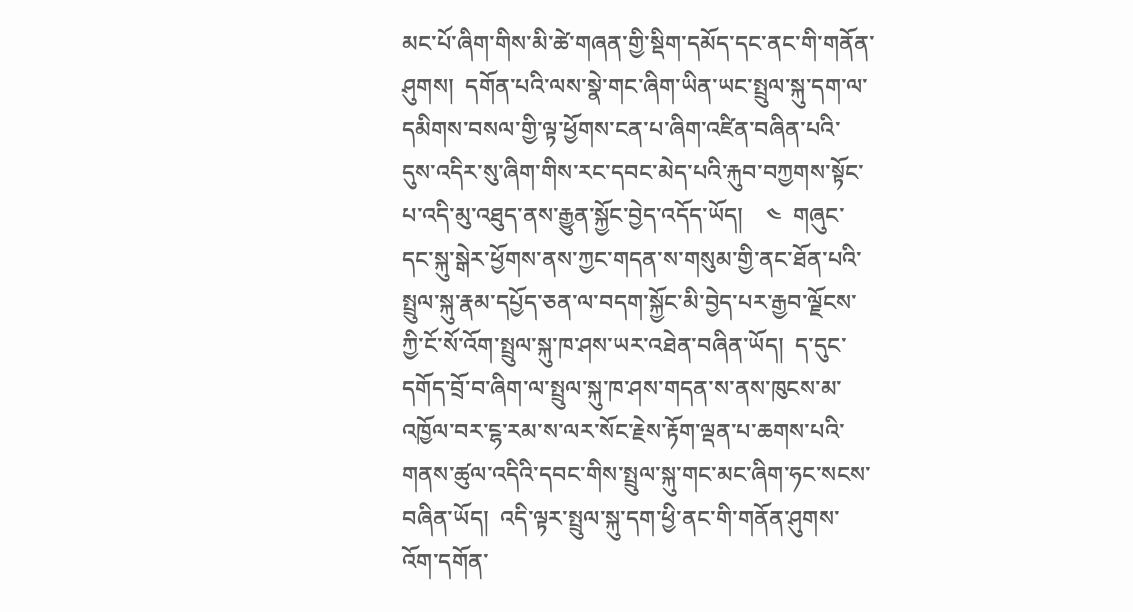མང་པོ་ཞིག་གིས་མི་ཚེ་གཞན་གྱི་སྡིག་དམོད་དང་ནང་གི་གནོན་ཤུགས།  དགོན་པའི་ལས་སྣེ་གང་ཞིག་ཡིན་ཡང་སྤྲུལ་སྐུ་དག་ལ་དམིགས་བསལ་གྱི་ལྟ་ཕྱོགས་ངན་པ་ཞིག་འཛིན་བཞིན་པའི་དུས་འདིར་སུ་ཞིག་གིས་རང་དབང་མེད་པའི་རྐུབ་བཀྱགས་སྟོང་པ་འདི་མུ་འཐུད་ནས་རྒྱུན་སྐྱོང་བྱེད་འདོད་ཡོད།    ༤  གཞུང་དང་སྐུ་སྒེར་ཕྱོགས་ནས་ཀྱང་གདན་ས་གསུམ་གྱི་ནང་ཐོན་པའི་སྤྲུལ་སྐུ་རྣམ་དཔྱོད་ཅན་ལ་བདག་སྐྱོང་མི་བྱེད་པར་རྒྱབ་ལྗོངས་ཀྱི་ངོ་སོ་འོག་སྤྲུལ་སྐུ་ཁ་ཤས་ཡར་འཐེན་བཞིན་ཡོད།  ད་དུང་དགོད་བྲོ་བ་ཞིག་ལ་སྤྲུལ་སྐུ་ཁ་ཤས་གདན་ས་ནས་ཁུངས་མ་འཁྱོལ་བར་ངྷ་རམ་ས་ལར་སོང་རྗེས་རྟོག་ལྡན་པ་ཆགས་པའི་གནས་ཚུལ་འདིའི་དབང་གིས་སྤྲུལ་སྐུ་གང་མང་ཞིག་ཧང་སངས་བཞིན་ཡོད།  འདི་ལྟར་སྤྲུལ་སྐུ་དག་ཕྱི་ནང་གི་གནོན་ཤུགས་འོག་དགོན་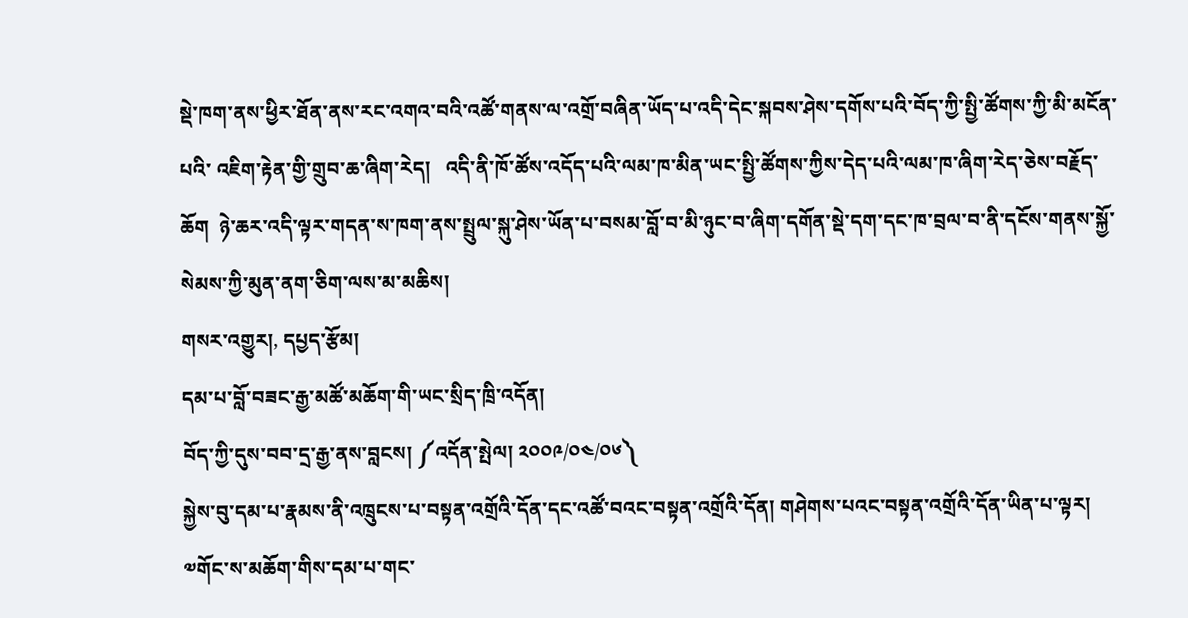སྡེ་ཁག་ནས་ཕྱིར་ཐོན་ནས་རང་འགའ་བའི་འཚོ་གནས་ལ་འགྲོ་བཞིན་ཡོད་པ་འདི་དེང་སྐབས་ཤེས་དགོས་པའི་བོད་ཀྱི་སྤྱི་ཚོགས་ཀྱི་མི་མངོན་པའི་ འཇིག་རྟེན་གྱི་གྲུབ་ཆ་ཞིག་རེད།   འདི་ནི་ཁོ་ཚོས་འདོད་པའི་ལམ་ཁ་མིན་ཡང་སྤྱི་ཚོགས་ཀྱིས་དེད་པའི་ལམ་ཁ་ཞིག་རེད་ཅེས་བརྗོད་ཆོག  ཉེ་ཆར་འདི་ལྟར་གདན་ས་ཁག་ནས་སྤྲུལ་སྐུ་ཤེས་ཡོན་པ་བསམ་བློ་བ་མི་ཉུང་བ་ཞིག་དགོན་སྡེ་དག་དང་ཁ་བྲལ་བ་ནི་དངོས་གནས་སྐྱོ་སེམས་ཀྱི་མུན་ནག་ཅིག་ལས་མ་མཆིས།
གསར་འགྱུར།, དཔྱད་རྩོམ།
དམ་པ་བློ་བཟང་རྒྱ་མཚོ་མཆོག་གི་ཡང་སྲིད་ཁྲི་འདོན།
བོད་ཀྱི་དུས་བབ་དྲ་རྒྱ་ནས་བླངས། ༼འདོན་སྤེལ། ༢༠༠༩/༠༤/༠༦༽
སྐྱེས་བུ་དམ་པ་རྣམས་ནི་འཁྲུངས་པ་བསྟན་འགྲོའི་དོན་དང་འཚོ་བའང་བསྟན་འགྲོའི་དོན། གཤེགས་པའང་བསྟན་འགྲོའི་དོན་ཡིན་པ་ལྟར། ༧གོང་ས་མཆོག་གིས་དམ་པ་གང་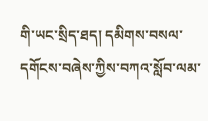གི་ཡང་སྲིད་ཐད། དམིགས་བསལ་དགོངས་བཞེས་ཀྱིས་བཀའ་སློབ་ལམ་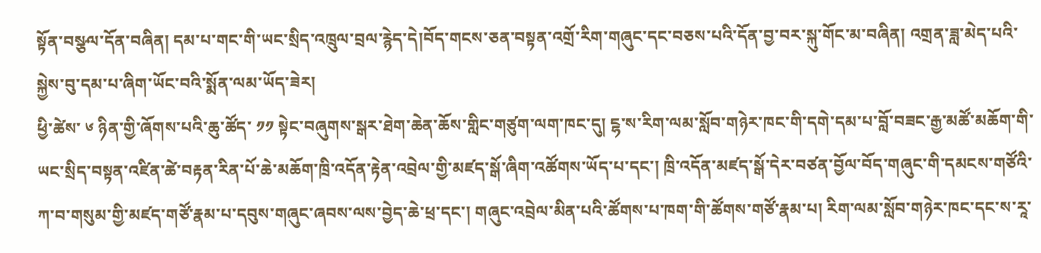སྟོན་བསྩལ་དོན་བཞིན། དམ་པ་གང་གི་ཡང་སྲིད་འཁྲུལ་བྲལ་རྙེད་དེ།བོད་གངས་ཅན་བསྟན་འགྲོ་རིག་གཞུང་དང་བཅས་པའི་དོན་བྱ་བར་སྐུ་གོང་མ་བཞིན། འགྲན་ཟླ་མེད་པའི་སྐྱེས་བུ་དམ་པ་ཞིག་ཡོང་བའི་སྨོན་ལམ་ཡོད་ཟེར།
ཕྱི་ཚེས་ ༦ ཉིན་གྱི་ཞོགས་པའི་ཆུ་ཚོད་ ༡༡ སྟེང་བཞུགས་སྒར་ཐེག་ཆེན་ཆོས་གླིང་གཙུག་ལག་ཁང་དུ། ངྷ་ས་རིག་ལམ་སློབ་གཉེར་ཁང་གི་དགེ་དམ་པ་བློ་བཟང་རྒྱ་མཚོ་མཆོག་གི་ཡང་སྲིད་བསྟན་འཛིན་ཚེ་བརྟན་རིན་པོ་ཆེ་མཆོག་ཁྲི་འདོན་རྟེན་འབྲེལ་གྱི་མཛད་སྒོ་ཞིག་འཚོགས་ཡོད་པ་དང་། ཁྲི་འདོན་མཛད་སྒོ་དེར་བཙན་བྱོལ་བོད་གཞུང་གི་དམངས་གཙོའི་ཀ་བ་གསུམ་གྱི་མཛད་གཙོ་རྣམ་པ་དབུས་གཞུང་ཞབས་ལས་བྱེད་ཆེ་ཕྲ་དང་། གཞུང་འབྲེལ་མིན་པའི་ཚོགས་པ་ཁག་གི་ཚོགས་གཙོ་རྣམ་པ། རིག་ལམ་སློབ་གཉེར་ཁང་དང་ས་རཱ་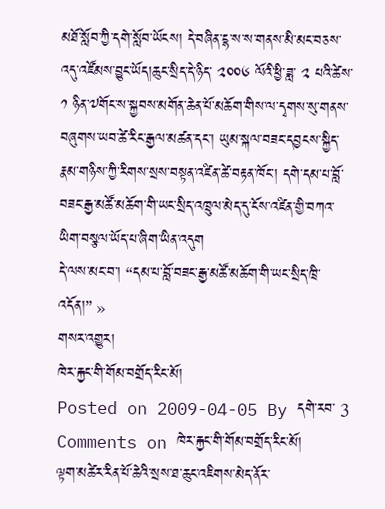མཐོ་སློབ་ཀྱི་དགེ་སློབ་ཡོངས། དེ་བཞིན་ངྷ་ས་ས་གནས་མི་མང་བཅས་འདུ་འཛོམས་བྱུང་ཡོད།ཆུང་སྲིད་དེ་ཉིད་ ༢༠༠༦ ལོའི་ཕྱི་ཟླ་ ༢ པའི་ཚེས་ ༡ ཉིན་༧གོང་ས་སྐྱབས་མགོན་ཆེན་པོ་མཆོག་གིས་ལ་དྭགས་སུ་གནས་བཞུགས་ཡབ་ཚེ་རིང་རྒྱལ་མཚན་དང་། ཡུམ་སྐལ་བཟང་དབྱངས་སྐྱིད་རྣམ་གཉིས་ཀྱི་རིགས་སྲས་བསྟན་འཛིན་ཚེ་བརྟན་ཁོང་། དགེ་དམ་པ་བློ་བཟང་རྒྱ་མཚོ་མཆོག་གི་ཡང་སྲིད་འཁྲུལ་མེད་དུ་ངོས་འཛིན་གྱི་བཀའ་ཡིག་བསྩལ་ཡོད་པ་ཞིག་ཡིན་འདུག
དེ་ལས་མང་བ་། “དམ་པ་བློ་བཟང་རྒྱ་མཚོ་མཆོག་གི་ཡང་སྲིད་ཁྲི་འདོན།” »
གསར་འགྱུར།
ཁེར་རྐྱང་གི་གོམ་བགྲོད་རིང་མོ།
Posted on 2009-04-05 By དགེ་རབ་ 3 Comments on ཁེར་རྐྱང་གི་གོམ་བགྲོད་རིང་མོ།
ལྟག་མཚེར་རིན་པོ་ཆེའི་སྲས་ཐ་ཆུང་འཇིགས་མེད་ནོར་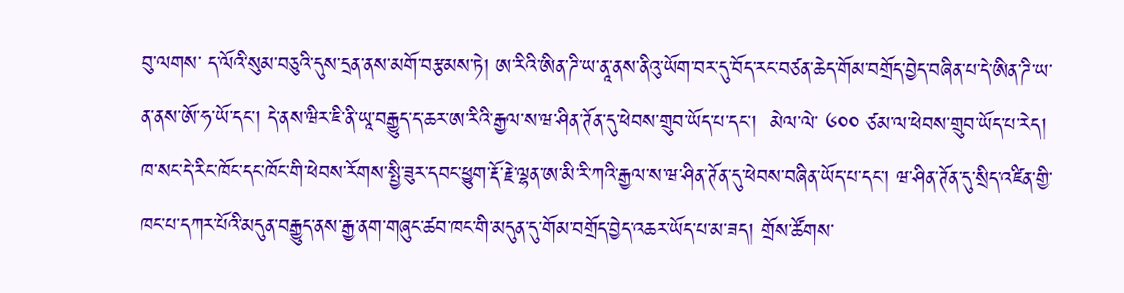བུ་ལགས་ ད་ལོའི་སུམ་བཅུའི་དུས་དྲན་ནས་མགོ་བརྩམས་ཏེ། ཨ་རིའི་ཨིན་ཌི་ཡ་ནཱ་ནས་ནིའུ་ཡོག་བར་དུ་བོད་རང་བཙན་ཆེད་གོམ་བགྲོད་བྱེད་བཞིན་པ་དེ་ཨིན་ཌི་ཡ་ན་ནས་ཨོ་ཧ་ཡོ་དང་། དེ་ནས་ཝིར་ཇི་ནི་ཡཱ་བརྒྱུད་ད་ཆར་ཨ་རིའི་རྒྱལ་ས་ཝ་ཤིན་ཊོན་དུ་ཕེབས་གྲུབ་ཡོད་པ་དང་།  མེལ་ལེ་ ༦༠༠ ཙམ་ལ་ཕེབས་གྲུབ་ཡོད་པ་རེད། ཁ་སང་དེ་རིང་ཁོང་དང་ཁོང་གི་ཕེབས་རོགས་སྤྱི་ཟུར་དབང་ཕྱུག་རྡོ་རྗེ་ལྷན་ཨ་མི་རི་ཀའི་རྒྱལ་ས་ཝ་ཤིན་ཊོན་དུ་ཕེབས་བཞིན་ཡོད་པ་དང་། ཝ་ཤིན་ཊོན་དུ་སྲིད་འཛིན་གྱི་ཁང་པ་དཀར་པོའི་མདུན་བརྒྱུད་ནས་རྒྱ་ནག་གཞུང་ཚབ་ཁང་གི་མདུན་དུ་གོམ་བགྲོད་བྱེད་འཆར་ཡོད་པ་མ་ཟད། གྲོས་ཚོགས་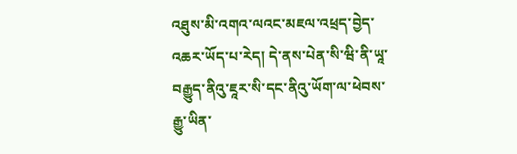འཐུས་མི་འགའ་ལའང་མཇལ་འཕྲད་བྱེད་འཆར་ཡོད་པ་རེད། དེ་ནས་པེན་སི་ཝི་ནི་ཡཱ་བརྒྱུད་ནིའུ་ཇཱར་སི་དང་ནིའུ་ཡོག་ལ་ཕེབས་རྒྱུ་ཡིན་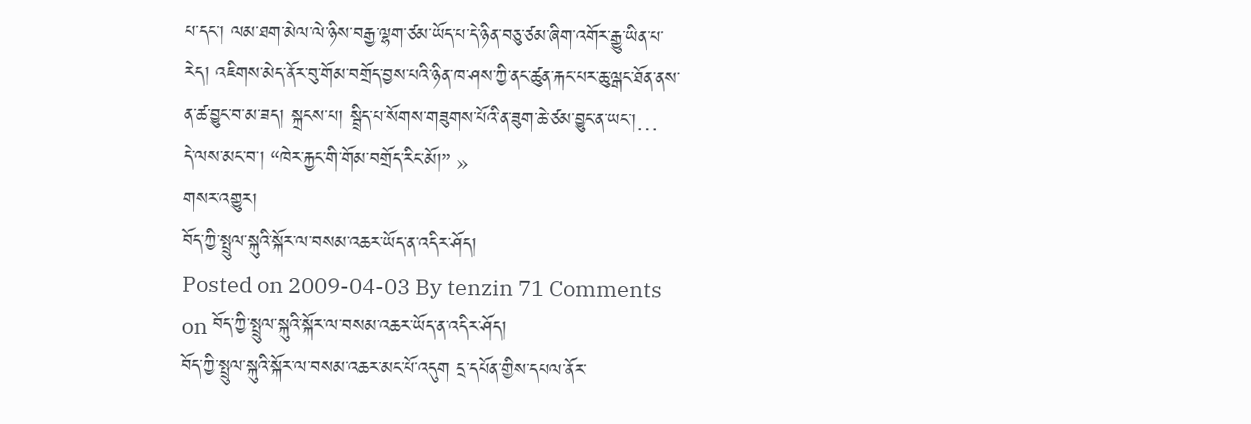པ་དང་། ལམ་ཐག་མེལ་ལེ་ཉིས་བརྒྱ་ལྷག་ཙམ་ཡོད་པ་དེ་ཉིན་བཅུ་ཙམ་ཞིག་འགོར་རྒྱུ་ཡིན་པ་རེད། འཇིགས་མེད་ནོར་བུ་གོམ་བགྲོད་བྱས་པའི་ཉིན་ཁ་ཤས་ཀྱི་ནང་ཚུན་རྐང་པར་ཆུ་ལྒང་ཐོན་ནས་ན་ཚ་བྱུང་བ་མ་ཟད། སྐྲངས་པ། སྦྲིད་པ་སོགས་གཟུགས་པོའི་ན་ཟུག་ཆེ་ཙམ་བྱུང་ན་ཡང་།…
དེ་ལས་མང་བ་། “ཁེར་རྐྱང་གི་གོམ་བགྲོད་རིང་མོ།” »
གསར་འགྱུར།
བོད་ཀྱི་སྤྲུལ་སྐུའི་སྐོར་ལ་བསམ་འཆར་ཡོད་ན་འདིར་ཤོད།
Posted on 2009-04-03 By tenzin 71 Comments on བོད་ཀྱི་སྤྲུལ་སྐུའི་སྐོར་ལ་བསམ་འཆར་ཡོད་ན་འདིར་ཤོད།
བོད་ཀྱི་སྤྲུལ་སྐུའི་སྐོར་ལ་བསམ་འཆར་མང་པོ་འདུག དྲ་དཔོན་གྱིས་དཔལ་ནོར་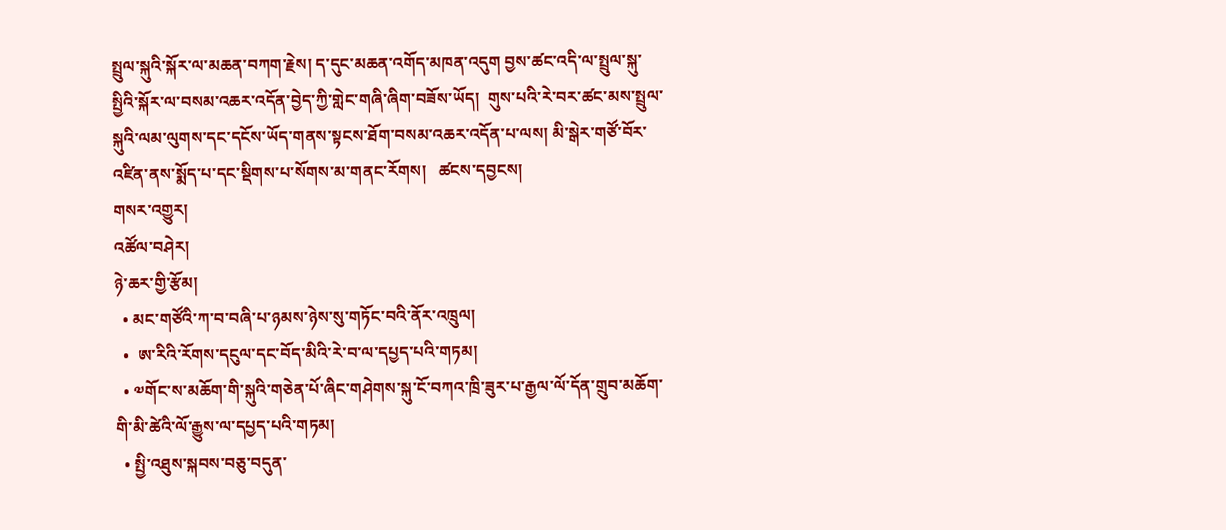སྤྲུལ་སྐུའི་སྐོར་ལ་མཆན་བཀག་རྗེས། ད་དུང་མཆན་འགོད་མཁན་འདུག བྱས་ཚང་འདི་ལ་སྤྲུལ་སྐུ་སྤྱིའི་སྐོར་ལ་བསམ་འཆར་འདོན་བྱེད་ཀྱི་གླེང་གཞི་ཞིག་བཟོས་ཡོད།  གུས་པའི་རེ་བར་ཚང་མས་སྤྲུལ་སྐུའི་ལམ་ལུགས་དང་དངོས་ཡོད་གནས་སྟངས་ཐོག་བསམ་འཆར་འདོན་པ་ལས། མི་སྒེར་གཙོ་བོར་འཛིན་ནས་སྨོད་པ་དང་སྡིགས་པ་སོགས་མ་གནང་རོགས།   ཚངས་དབྱངས།
གསར་འགྱུར།
འཚོལ་བཤེར།
ཉེ་ཆར་གྱི་རྩོམ།
  • མང་གཙོའི་ཀ་བ་བཞི་པ་ཉམས་ཉེས་སུ་གཏོང་བའི་ནོར་འཁྲུལ།
  •  ཨ་རིའི་རོགས་དངུལ་དང་བོད་མིའི་རེ་བ་ལ་དཔྱད་པའི་གཏམ།
  • ༧གོང་ས་མཆོག་གི་སྐུའི་གཅེན་པོ་ཞིང་གཤེགས་སྐུ་ངོ་བཀའ་ཁྲི་ཟུར་པ་རྒྱལ་ལོ་དོན་གྲུབ་མཆོག་གི་མི་ཚེའི་ལོ་རྒྱུས་ལ་དཔྱད་པའི་གཏམ།
  • སྤྱི་འཐུས་སྐབས་བཅུ་བདུན་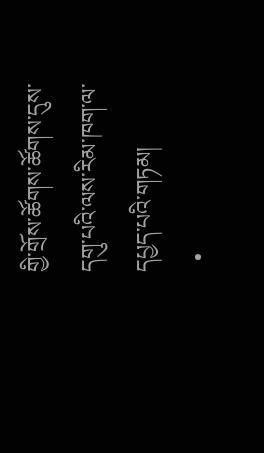གྱི་གྲོས་ཚོགས་ཚོགས་དུས་དགུ་པའི་ལས་རིམ་ཁག་ལ་དཔྱད་པའི་གཏམ།
  •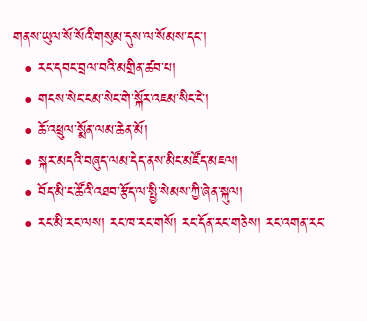གནས་ཡུལ་སོ་སོའི་གསུམ་དུས་ལ་སོམས་དང་།
  • རང་དབང་བྲལ་བའི་མགྲིན་ཚབ་པ།
  • གངས་སེང་ངམ་སེང་གེ་སྐོར་འཇམ་སིང་ངེ་།
  • ཆོ་འཕྲུལ་སྨོན་ལམ་ཆེན་མོ།
  • སྐར་མདའི་བཞུད་ལམ་དེད་ནས་མིང་མཛོད་མཇལ།
  • བོད་མི་ང་ཚོའི་འཐབ་རྩོད་ལ་སྤྱི་སེམས་ཀྱི་ཞེན་སྐུལ།
  • རང་མི་རང་ལས། རང་ཁ་རང་གསོ། རང་དོན་རང་གཅེས། རང་འགན་རང་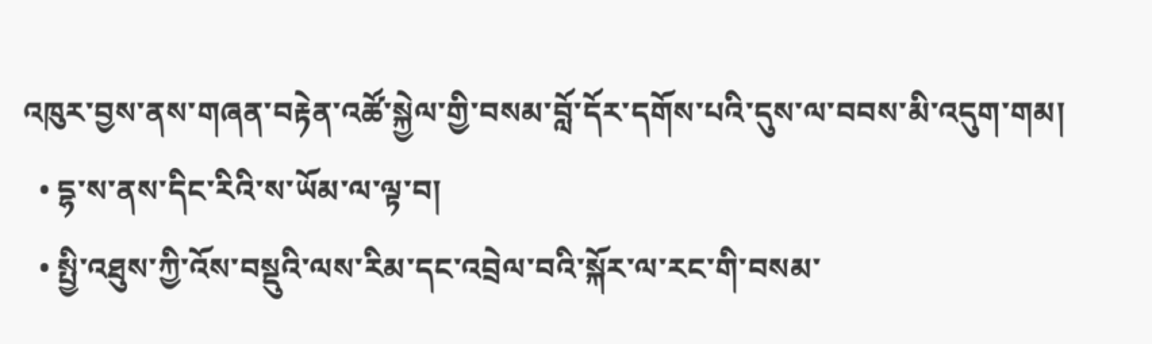འཁུར་བྱས་ནས་གཞན་བརྟེན་འཚོ་སྐྱེལ་གྱི་བསམ་བློ་དོར་དགོས་པའི་དུས་ལ་བབས་མི་འདུག་གམ།
  • དྷ་ས་ནས་དིང་རིའི་ས་ཡོམ་ལ་ལྟ་བ།
  • སྤྱི་འཐུས་ཀྱི་འོས་བསྡུའི་ལས་རིམ་དང་འབྲེལ་བའི་སྐོར་ལ་རང་གི་བསམ་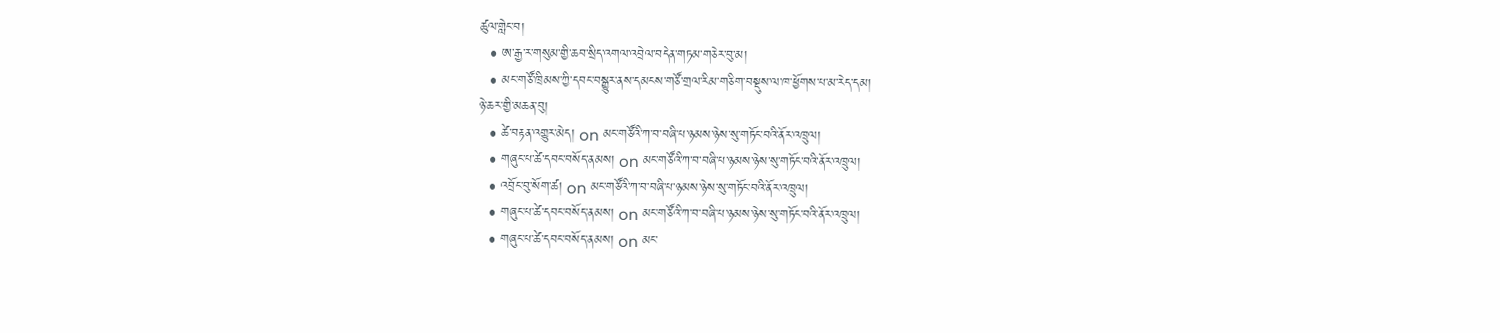ཚུལ་གླེང་བ།
  • ཨ་རྒྱ་ར་གསུམ་གྱི་ཆབ་སྲིད་འགལ་འབྲེལ་བདེན་གཏམ་གཅེར་བུ་མ།
  • མང་གཙོ་ཁྲིམས་ཀྱི་དབང་བསྒྱུར་ནས་དམངས་གཙོ་གྲལ་རིམ་གཅིག་བསྡུས་ལ་ཁ་ཕྱོགས་པ་མ་རེད་དམ།
ཉེ་ཆར་གྱི་མཆན་བུ།
  • ཚེ་བརྟན་འགྱུར་མེད། on མང་གཙོའི་ཀ་བ་བཞི་པ་ཉམས་ཉེས་སུ་གཏོང་བའི་ནོར་འཁྲུལ།
  • གཞུང་པ་ཚེ་དབང་བསོད་ནམས། on མང་གཙོའི་ཀ་བ་བཞི་པ་ཉམས་ཉེས་སུ་གཏོང་བའི་ནོར་འཁྲུལ།
  • འབྲོང་བུ་སོག་ཚ། on མང་གཙོའི་ཀ་བ་བཞི་པ་ཉམས་ཉེས་སུ་གཏོང་བའི་ནོར་འཁྲུལ།
  • གཞུང་པ་ཚེ་དབང་བསོད་ནམས། on མང་གཙོའི་ཀ་བ་བཞི་པ་ཉམས་ཉེས་སུ་གཏོང་བའི་ནོར་འཁྲུལ།
  • གཞུང་པ་ཚེ་དབང་བསོད་ནམས། on མང་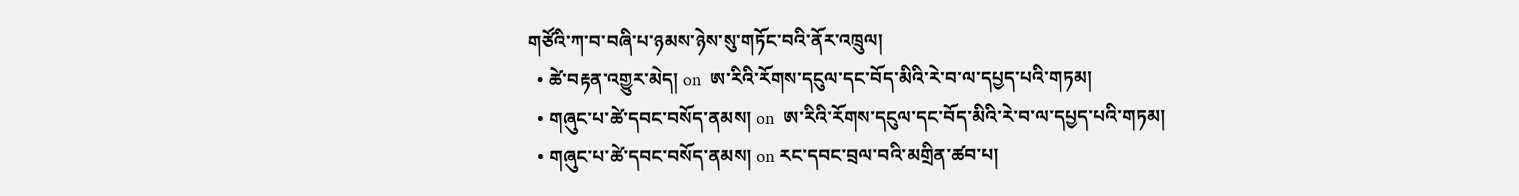གཙོའི་ཀ་བ་བཞི་པ་ཉམས་ཉེས་སུ་གཏོང་བའི་ནོར་འཁྲུལ།
  • ཚེ་བརྟན་འགྱུར་མེད། on  ཨ་རིའི་རོགས་དངུལ་དང་བོད་མིའི་རེ་བ་ལ་དཔྱད་པའི་གཏམ།
  • གཞུང་པ་ཚེ་དབང་བསོད་ནམས། on  ཨ་རིའི་རོགས་དངུལ་དང་བོད་མིའི་རེ་བ་ལ་དཔྱད་པའི་གཏམ།
  • གཞུང་པ་ཚེ་དབང་བསོད་ནམས། on རང་དབང་བྲལ་བའི་མགྲིན་ཚབ་པ།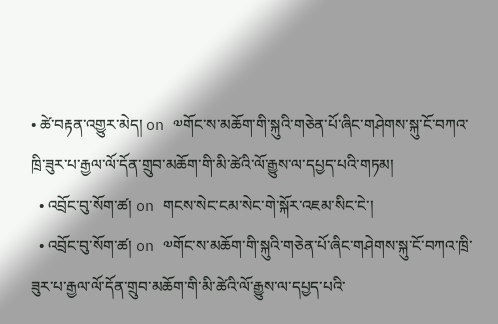• ཚེ་བརྟན་འགྱུར་མེད། on ༧གོང་ས་མཆོག་གི་སྐུའི་གཅེན་པོ་ཞིང་གཤེགས་སྐུ་ངོ་བཀའ་ཁྲི་ཟུར་པ་རྒྱལ་ལོ་དོན་གྲུབ་མཆོག་གི་མི་ཚེའི་ལོ་རྒྱུས་ལ་དཔྱད་པའི་གཏམ།
  • འབྲོང་བུ་སོག་ཚ། on གངས་སེང་ངམ་སེང་གེ་སྐོར་འཇམ་སིང་ངེ་།
  • འབྲོང་བུ་སོག་ཚ། on ༧གོང་ས་མཆོག་གི་སྐུའི་གཅེན་པོ་ཞིང་གཤེགས་སྐུ་ངོ་བཀའ་ཁྲི་ཟུར་པ་རྒྱལ་ལོ་དོན་གྲུབ་མཆོག་གི་མི་ཚེའི་ལོ་རྒྱུས་ལ་དཔྱད་པའི་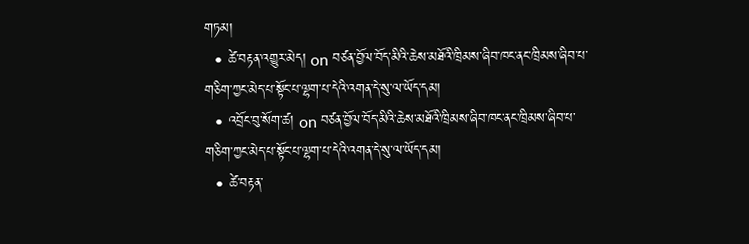གཏམ།
  • ཚེ་བརྟན་འགྱུར་མེད། on བཙན་བྱོལ་བོད་མིའི་ཆེས་མཐོའི་ཁྲིམས་ཞིབ་ཁང་ནང་ཁྲིམས་ཞིབ་པ་གཅིག་ཀྱང་མེད་པ་སྟོང་པ་ལྷག་པ་དེའི་འགན་དེ་སུ་ལ་ཡོད་དམ།
  • འབྲོང་བུ་སོག་ཚ། on བཙན་བྱོལ་བོད་མིའི་ཆེས་མཐོའི་ཁྲིམས་ཞིབ་ཁང་ནང་ཁྲིམས་ཞིབ་པ་གཅིག་ཀྱང་མེད་པ་སྟོང་པ་ལྷག་པ་དེའི་འགན་དེ་སུ་ལ་ཡོད་དམ།
  • ཚེ་བརྟན་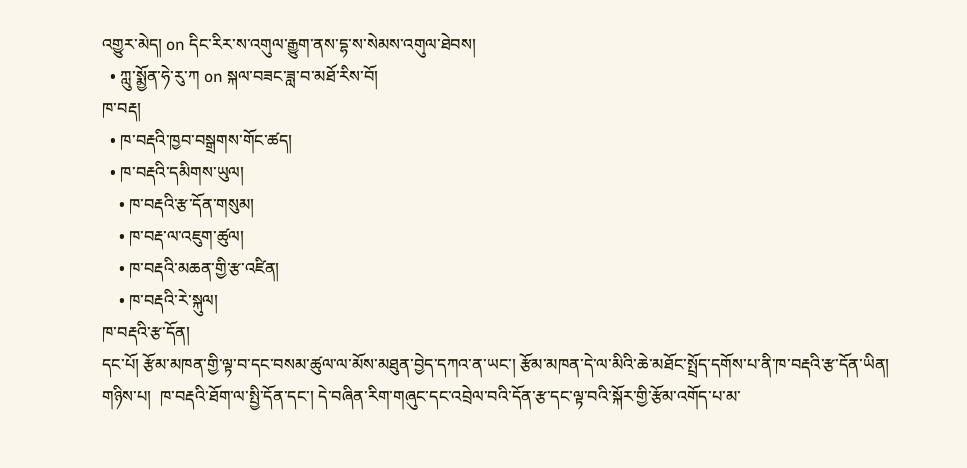འགྱུར་མེད། on དིང་རིར་ས་འགུལ་རྒྱུག་ནས་དྷ་ས་སེམས་འགུལ་ཐེབས།
  • ཀླུ་སྨྱོན་ཧེ་རུ་ཀ on སྐལ་བཟང་ཟླ་བ་མཐོ་རིས་བོ།
ཁ་བརྡ།
  • ཁ་བརྡའི་ཁྱབ་བསྒྲགས་གོང་ཚད།
  • ཁ་བརྡའི་དམིགས་ཡུལ།
    • ཁ་བརྡའི་རྩ་དོན་གསུམ།
    • ཁ་བརྡ་ལ་འཇུག་ཚུལ།
    • ཁ་བརྡའི་མཆན་གྱི་རྩ་འཛིན།
    • ཁ་བརྡའི་རེ་སྐུལ།
ཁ་བརྡའི་རྩ་དོན།
དང་པོ། རྩོམ་མཁན་གྱི་ལྟ་བ་དང་བསམ་ཚུལ་ལ་མོས་མཐུན་བྱེད་དཀའ་ན་ཡང་། རྩོམ་མཁན་དེ་ལ་མིའི་ཆེ་མཐོང་སྤྲོད་དགོས་པ་ནི་ཁ་བརྡའི་རྩ་དོན་ཡིན།
གཉིས་པ།  ཁ་བརྡའི་ཐོག་ལ་སྤྱི་དོན་དང་། དེ་བཞིན་རིག་གཞུང་དང་འབྲེལ་བའི་དོན་རྩ་དང་ལྟ་བའི་སྐོར་གྱི་རྩོམ་འགོད་པ་མ་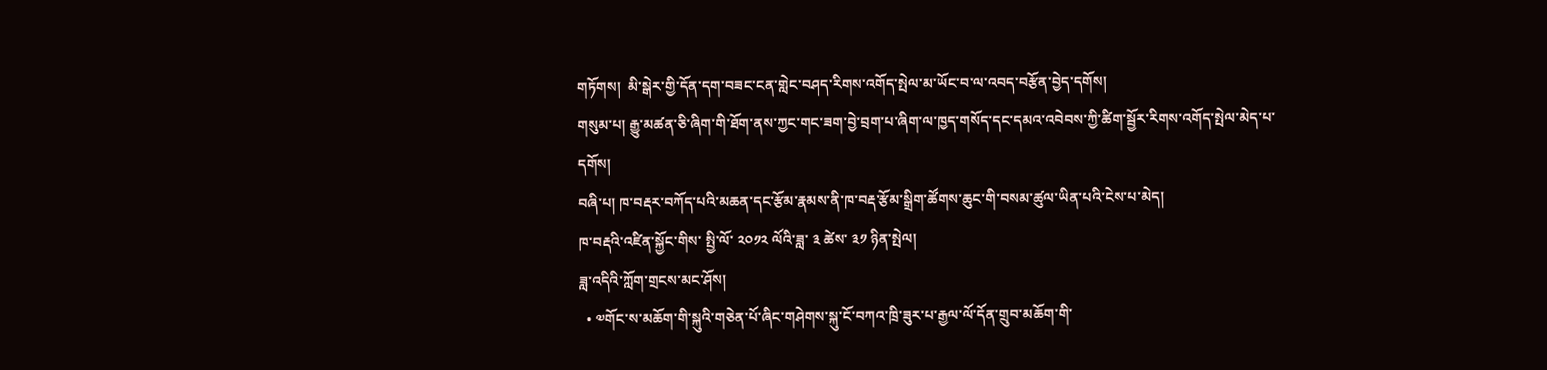གཏོགས།  མི་སྒེར་གྱི་དོན་དག་བཟང་ངན་གླེང་བཤད་རིགས་འགོད་སྤེལ་མ་ཡོང་བ་ལ་འབད་བརྩོན་བྱེད་དགོས།
གསུམ་པ། རྒྱུ་མཚན་ཅི་ཞིག་གི་ཐོག་ནས་ཀྱང་གང་ཟག་བྱེ་བྲག་པ་ཞིག་ལ་ཁྱད་གསོད་དང་དམའ་འབེབས་ཀྱི་ཚིག་སྦྱོར་རིགས་འགོད་སྤེལ་མེད་པ་དགོས།
བཞི་པ། ཁ་བརྡར་བཀོད་པའི་མཆན་དང་རྩོམ་རྣམས་ནི་ཁ་བརྡ་རྩོམ་སྒྲིག་ཚོགས་ཆུང་གི་བསམ་ཚུལ་ཡིན་པའི་ངེས་པ་མེད།
ཁ་བརྡའི་འཛིན་སྐྱོང་གིས་ སྤྱི་ལོ་ ༢༠༡༢ ལོའི་ཟླ་ ༣ ཚེས་ ༣༡ ཉིན་སྤེལ།
ཟླ་འདིའི་ཀློག་གྲངས་མང་ཤོས།
  • ༧གོང་ས་མཆོག་གི་སྐུའི་གཅེན་པོ་ཞིང་གཤེགས་སྐུ་ངོ་བཀའ་ཁྲི་ཟུར་པ་རྒྱལ་ལོ་དོན་གྲུབ་མཆོག་གི་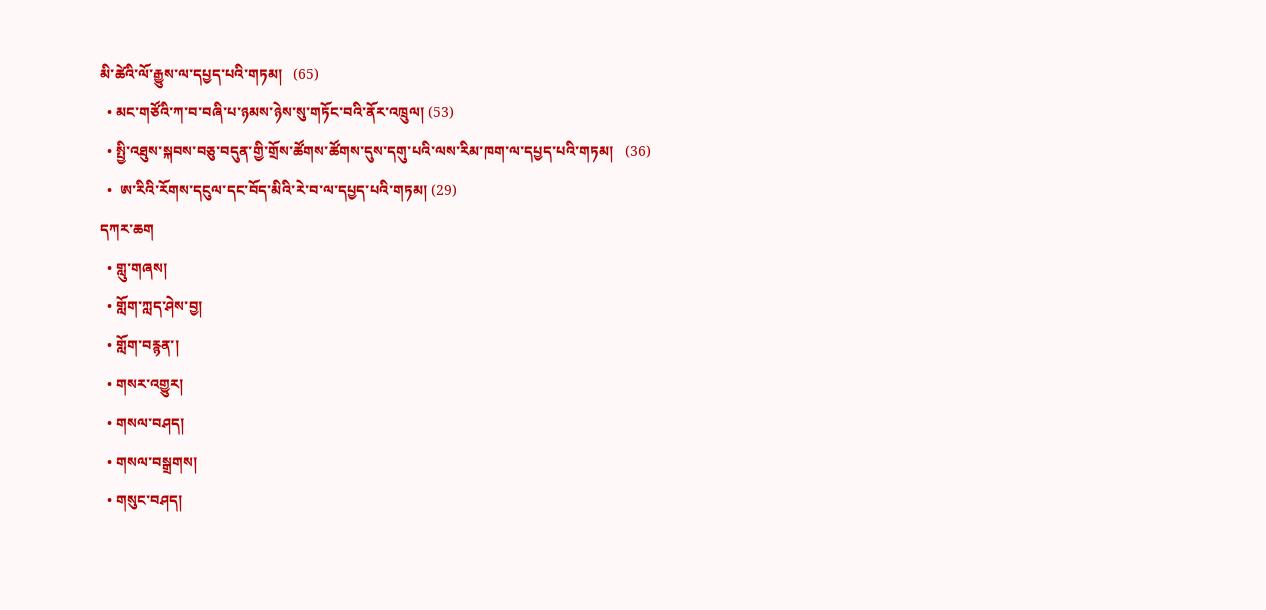མི་ཚེའི་ལོ་རྒྱུས་ལ་དཔྱད་པའི་གཏམ།   (65)
  • མང་གཙོའི་ཀ་བ་བཞི་པ་ཉམས་ཉེས་སུ་གཏོང་བའི་ནོར་འཁྲུལ། (53)
  • སྤྱི་འཐུས་སྐབས་བཅུ་བདུན་གྱི་གྲོས་ཚོགས་ཚོགས་དུས་དགུ་པའི་ལས་རིམ་ཁག་ལ་དཔྱད་པའི་གཏམ།   (36)
  •  ཨ་རིའི་རོགས་དངུལ་དང་བོད་མིའི་རེ་བ་ལ་དཔྱད་པའི་གཏམ། (29)
དཀར་ཆག
  • གླུ་གཞས།
  • གློག་ཀླད་ཤེས་བྱ།
  • གློག་བརྙན་།
  • གསར་འགྱུར།
  • གསལ་བཤད།
  • གསལ་བསྒྲགས།
  • གསུང་བཤད།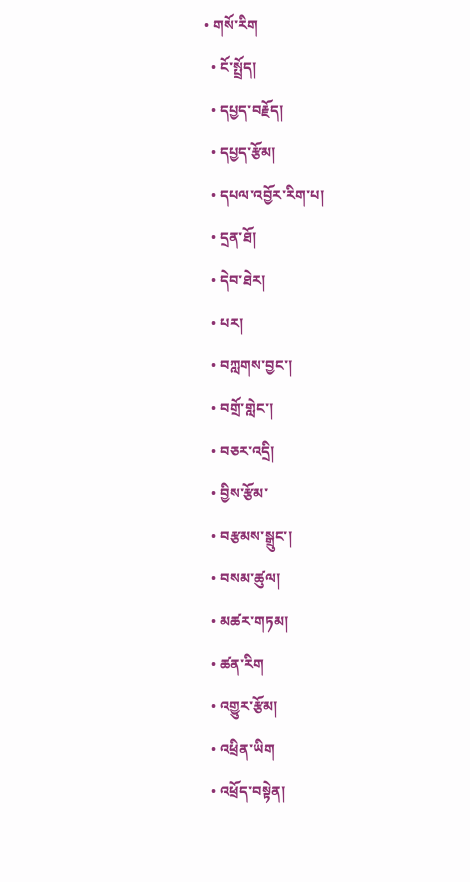• གསོ་རིག
  • ངོ་སྤྲོད།
  • དཔྱད་བརྗོད།
  • དཔྱད་རྩོམ།
  • དཔལ་འབྱོར་རིག་པ།
  • དྲན་ཐོ།
  • དེབ་ཐེར།
  • པར།
  • བཀླགས་བྱང་།
  • བགྲོ་གླེང་།
  • བཅར་འདྲི།
  • བྱིས་རྩོམ་
  • བརྩམས་སྒྲུང་།
  • བསམ་ཚུལ།
  • མཚར་གཏམ།
  • ཚན་རིག
  • འགྱུར་རྩོམ།
  • འཕྲིན་ཡིག
  • འཕྲོད་བསྟེན།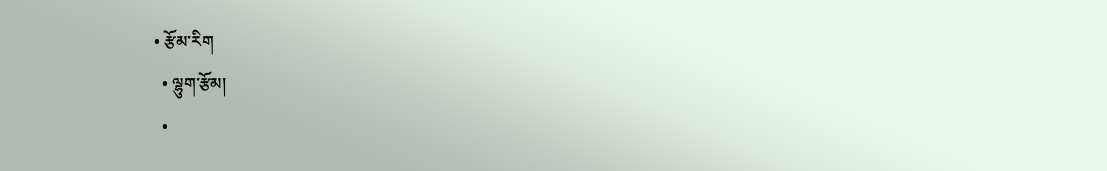• རྩོམ་རིག
  • ལྷུག་རྩོམ།
  •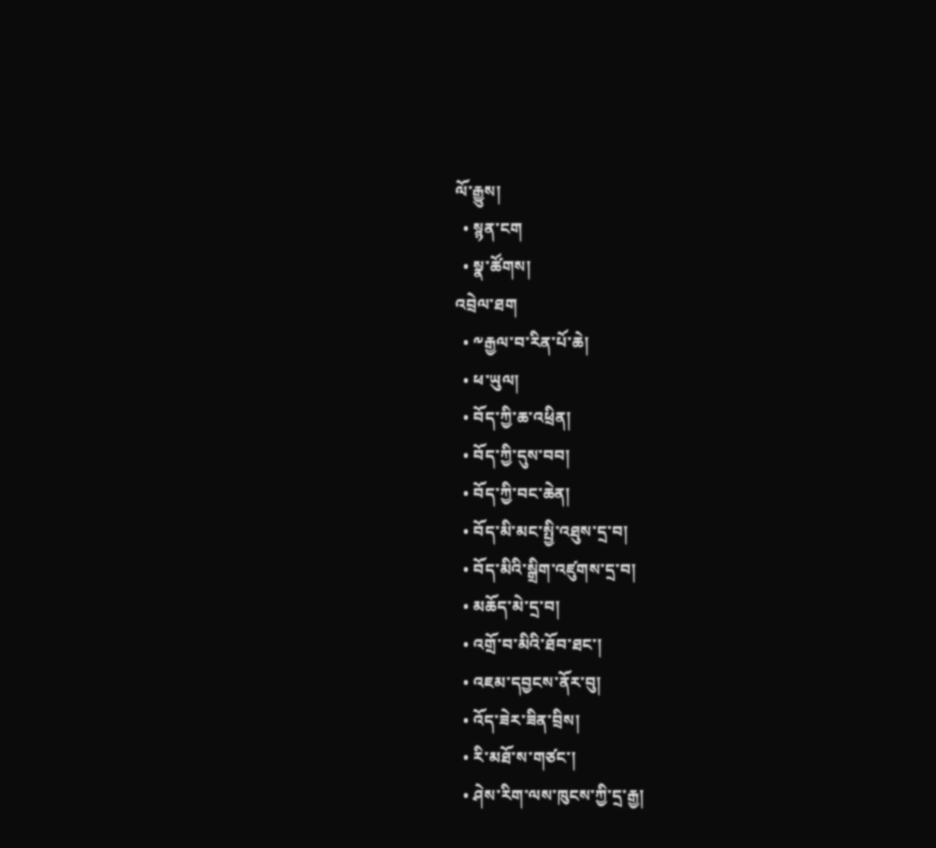ལོ་རྒྱུས།
  • སྙན་ངག
  • སྣ་ཚོགས།
འབྲེལ་ཐག
  • ༸རྒྱལ་བ་རིན་པོ་ཆེ།
  • ཕ་ཡུལ།
  • བོད་ཀྱི་ཆ་འཕྲིན།
  • བོད་ཀྱི་དུས་བབ།
  • བོད་ཀྱི་བང་ཆེན།
  • བོད་མི་མང་སྤྱི་འཐུས་དྲ་བ།
  • བོད་མིའི་སྒྲིག་འཛུགས་དྲ་བ།
  • མཆོད་མེ་དྲ་བ།
  • འགྲོ་བ་མིའི་ཐོབ་ཐང་།
  • འཇམ་དབྱངས་ནོར་བུ།
  • འོད་ཟེར་ཟིན་བྲིས།
  • རི་མཐོ་ས་གཙང་།
  • ཤེས་རིག་ལས་ཁུངས་ཀྱི་དྲ་རྒྱ།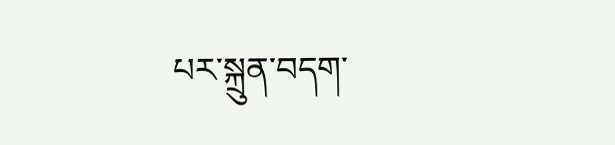པར་སྐྲུན་བདག་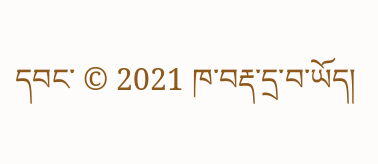དབང་ © 2021 ཁ་བརྡ་དྲ་བ་ཡོད།